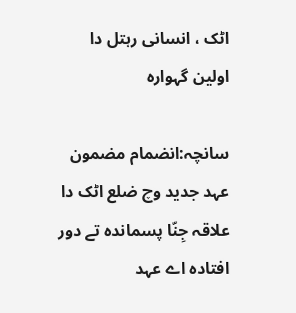اٹک ، انسانی رہتل دا اولین گہوارہ

سانچہ:انضمام مضمون عہد جدید وچ ضلع اٹک دا علاقہ جِنّا پسماندہ تے دور افتادہ اے عہد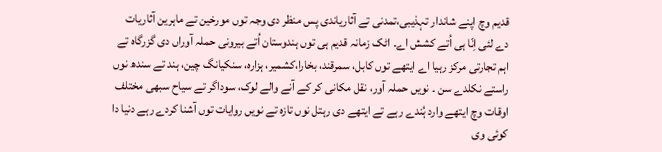قدیم وچ اپنے شاندار تہذیبی،تمدنی تے آثاریاندی پس منظر دی وجہ توں مورخین تے ماہرین آثاریات دے لئی اِنّا ہی اُتے کشش اے۔ اٹک زمانہ قدیم ہی توں ہندوستان اُتے بیرونی حملہ آوراں دی گزرگاہ تے اہم تجارتی مرکز رہیا اے ایتھے توں کابل، سمرقند، بخارا،کشمیر، ہزارہ، سنکیانگ چین، ہند تے سندھ نوں راستے نکلدے سن ۔ نويں حملہ آور، نقل مکانی کر کے آنے والے لوک، سوداگر تے سیاح سبھی مختلف اوقات وچ ایتھے وارد ہُندے رہے تے ایتھے دی رہتل نوں تازہ تے نويں روایات توں آشنا کردے رہے دنیا دا کوئی وی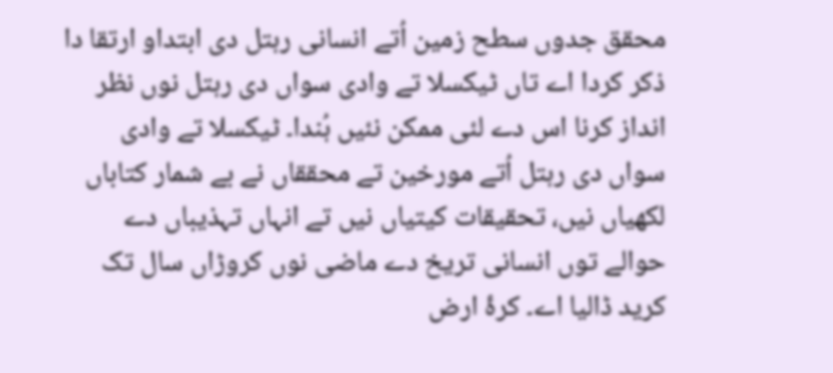محقق جدوں سطح زمین اُتے انسانی رہتل دی ابتداو ارتقا دا ذکر کردا اے تاں ٹیکسلا تے وادی سواں دی رہتل نوں نظر انداز کرنا اس دے لئی ممکن نئيں ہُندا۔ ٹیکسلا تے وادی سواں دی رہتل اُتے مورخین تے محققاں نے بے شمار کتاباں لکھياں نيں، تحقیقات کيتیاں نيں تے انہاں تہذیباں دے حوالے توں انسانی تریخ دے ماضی نوں کروڑاں سال تک کرید ڈالیا اے۔ کرۂ ارض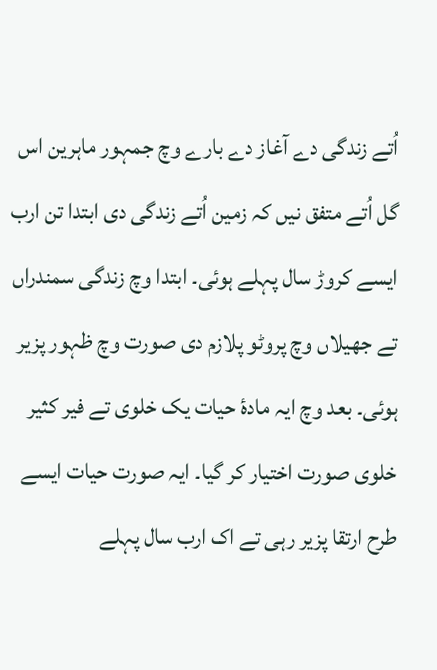اُتے زندگی دے آغاز دے بارے وچ جمہور ماہرین اس گل اُتے متفق نيں کہ زمین اُتے زندگی دی ابتدا تن ارب ايسے کروڑ سال پہلے ہوئی۔ ابتدا وچ زندگی سمندراں تے جھیلاں وچ پروٹو پلازم دی صورت وچ ظہور پزیر ہوئی۔ بعد وچ ایہ مادۂ حیات یک خلوی تے فیر کثیر خلوی صورت اختیار کر گیا۔ ایہ صورت حیات ايسے طرح ارتقا پزیر رہی تے اک ارب سال پہلے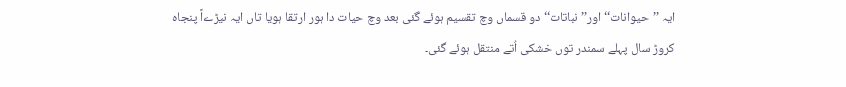ایہ ’’حیوانات‘‘ اور’’ نباتات‘‘ دو قسماں وچ تقسیم ہوئے گئی بعد وچ حیات دا ہور ارتقا ہويا تاں ایہ نیڑےاً پنجاہ کروڑ سال پہلے سمندر توں خشکی اُتے منتقل ہوئے گئی۔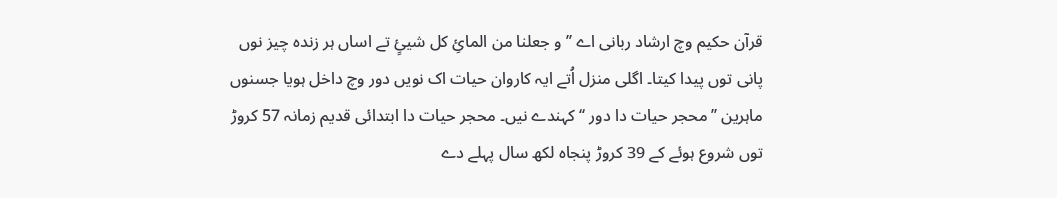قرآن حکیم وچ ارشاد ربانی اے ’’ و جعلنا من المائِ کل شیئٍ تے اساں ہر زندہ چیز نوں پانی توں پیدا کيتا۔ اگلی منزل اُتے ایہ کاروان حیات اک نويں دور وچ داخل ہويا جسنوں ماہرین ’’محجر حیات دا دور ‘‘ کہندے نيں۔ محجر حیات دا ابتدائی قدیم زمانہ 57 کروڑ توں شروع ہوئے کے 39 کروڑ پنجاہ لکھ سال پہلے دے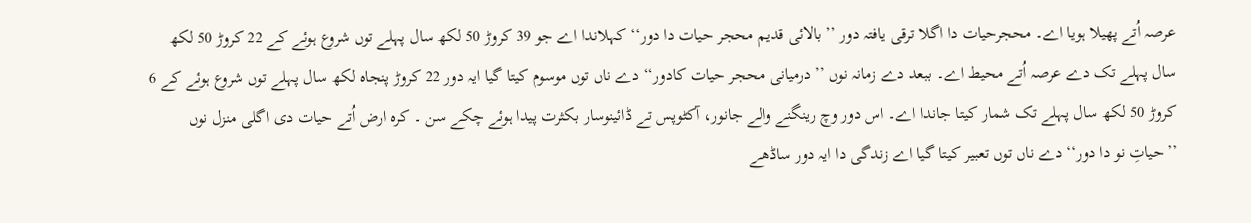عرصہ اُتے پھیلا ہويا اے۔ محجرحیات دا اگلا ترقی یافتہ دور ’’ بالائی قدیم محجر حیات دا دور‘‘ کہلاندا اے جو 39 کروڑ 50 لکھ سال پہلے توں شروع ہوئے کے 22 کروڑ 50 لکھ سال پہلے تک دے عرصہ اُتے محیط اے۔ ببعد دے زمانہ نوں ’’ درمیانی محجر حیات کادور‘‘ دے ناں توں موسوم کيتا گیا ایہ دور 22 کروڑ پنجاہ لکھ سال پہلے توں شروع ہوئے کے 6 کروڑ 50 لکھ سال پہلے تک شمار کيتا جاندا اے۔ اس دور وچ رینگنے والے جانور، آکٹوپس تے ڈائینوسار بکثرت پیدا ہوئے چکے سن ۔ کرہ ارض اُتے حیات دی اگلی منزل نوں ’’حیاتِ نو دا دور‘‘ دے ناں توں تعبیر کيتا گیا اے زندگی دا ایہ دور ساڈھے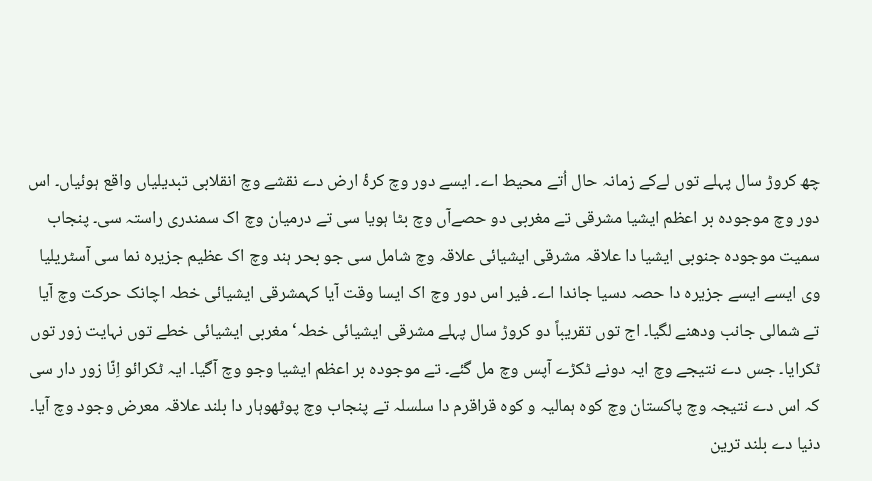چھ کروڑ سال پہلے توں لےکے زمانہ حال اُتے محیط اے۔ ايسے دور وچ کرۂ ارض دے نقشے وچ انقلابی تبدیلیاں واقع ہوئیاں۔ اس دور وچ موجودہ بر اعظم ایشیا مشرقی تے مغربی دو حصےآں وچ بٹا ہويا سی تے درمیان وچ اک سمندری راستہ سی۔ پنجاب سمیت موجودہ جنوبی ایشیا دا علاقہ مشرقی ایشیائی علاقہ وچ شامل سی جو بحر ہند وچ اک عظیم جزیرہ نما سی آسٹریلیا وی ايسے ايسے جزیرہ دا حصہ دسیا جاندا اے۔ فیر اس دور وچ اک ایسا وقت آیا کہمشرقی ایشیائی خطہ اچانک حرکت وچ آیا تے شمالی جانب ودھنے لگیا۔ اج توں تقریباً دو کروڑ سال پہلے مشرقی ایشیائی خطہ‘ مغربی ایشیائی خطے توں نہایت زور توں ٹکرایا۔ جس دے نتیجے وچ ایہ دونے ٹکڑے آپس وچ مل گئے۔ تے موجودہ بر اعظم ایشیا وجو وچ آگیا۔ ایہ ٹکرائو اِنّا زور دار سی کہ اس دے نتیجہ وچ پاکستان وچ کوہ ہمالیہ و کوہ قراقرم دا سلسلہ تے پنجاب وچ پوٹھوہار دا بلند علاقہ معرض وجود وچ آیا۔ دنیا دے بلند ترین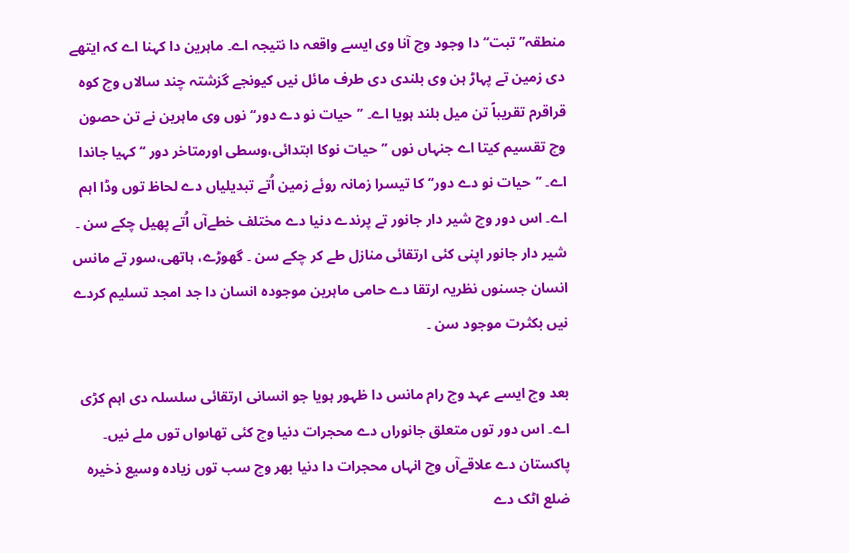منطقہ’’تبت‘‘ دا وجود وچ آنا وی ايسے واقعہ دا نتیجہ اے۔ ماہرین دا کہنا اے کہ ایتھے دی زمین تے پہاڑ ہن وی بلندی دی طرف مائل نيں کیونجے گزشتہ چند سالاں وچ کوہ قراقرم تقریباً تن میل بلند ہويا اے۔ ’’حیات نو دے دور‘‘ نوں وی ماہرین نے تن حصون وچ تقسیم کيتا اے جنہاں نوں ’’حیات نوکا ابتدائی،وسطی اورمتاخر دور ‘‘کہیا جاندا اے۔ ’’حیات نو دے دور‘‘کا تیسرا زمانہ روئے زمین اُتے تبدیلیاں دے لحاظ توں وڈا اہم اے۔ اس دور وچ شیر دار جانور تے پرندے دنیا دے مختلف خطےآں اُتے پھیل چکے سن ۔ شیر دار جانور اپنی کئی ارتقائی منازل طے کر چکے سن ۔ گھوڑے، ہاتھی،سور تے مانس انسان جسنوں نظریہ ارتقا دے حامی ماہرین موجودہ انسان دا جد امجد تسلیم کردے نيں بکثرت موجود سن ۔

بعد وچ ايسے عہد وچ رام مانس دا ظہور ہويا جو انسانی ارتقائی سلسلہ دی اہم کڑی اے۔ اس دور توں متعلق جانوراں دے محجرات دنیا وچ کئی تھاںواں توں ملے نيں۔ پاکستان دے علاقےآں وچ انہاں محجرات دا دنیا بھر وچ سب توں زیادہ وسیع ذخیرہ ضلع اٹک دے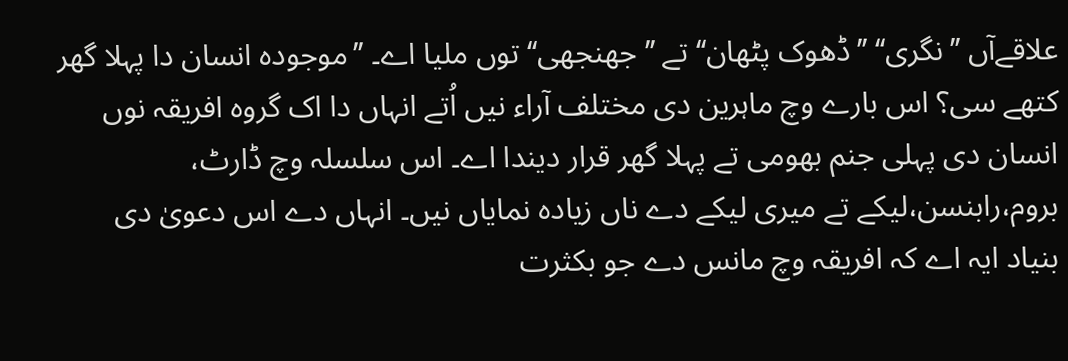علاقےآں ’’نگری‘‘ ’’ڈھوک پٹھان‘‘ تے ’’ جھنجھی‘‘ توں ملیا اے۔ ’’موجودہ انسان دا پہلا گھر کتھے سی؟ اس بارے وچ ماہرین دی مختلف آراء نيں اُتے انہاں دا اک گروہ افریقہ نوں انسان دی پہلی جنم بھومی تے پہلا گھر قرار دیندا اے۔ اس سلسلہ وچ ڈارٹ، بروم،رابنسن،لیکے تے میری لیکے دے ناں زیادہ نمایاں نيں۔ انہاں دے اس دعویٰ دی بنیاد ایہ اے کہ افریقہ وچ مانس دے جو بکثرت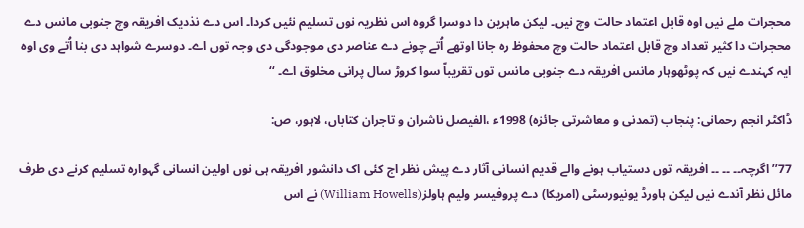محجرات ملے نيں اوہ قابل اعتماد حالت وچ نيں۔ لیکن ماہرین دا دوسرا گروہ اس نظریہ نوں تسلیم نئيں کردا۔ اس دے نذدیک افریقہ وچ جنوبی مانس دے محجرات دا کثیر تعداد وچ قابل اعتماد حالت وچ محفوظ رہ جانا اوتھے اُتے چونے دے عناصر دی موجودگی دی وجہ توں اے۔ دوسرے شواہد دی بنا اُتے وی اوہ ایہ کہندے نيں کہ پوٹھوہار مانس افریقہ دے جنوبی مانس توں تقریباّ سوا کروڑ سال پرانی مخلوق اے۔ ‘‘

ڈاکٹر انجم رحمانی: پنجاب (تمدنی و معاشرتی جائزہ) 1998ء ،الفیصل ناشران و تاجران کتاباں، لاہور، ص:

77’’اگرچہ۔۔ ۔۔ ۔۔ افریقہ توں دستیاب ہونے والے قدیم انسانی آثار دے پیش نظر اج کئی اک دانشور افریقہ ہی نوں اولین انسانی گہوارہ تسلیم کرنے دی طرف مائل نظر آندے نيں لیکن ہاورڈ یونیورسٹی (امریکا) دے پروفیسر ولیم ہاولز(William Howells) نے اس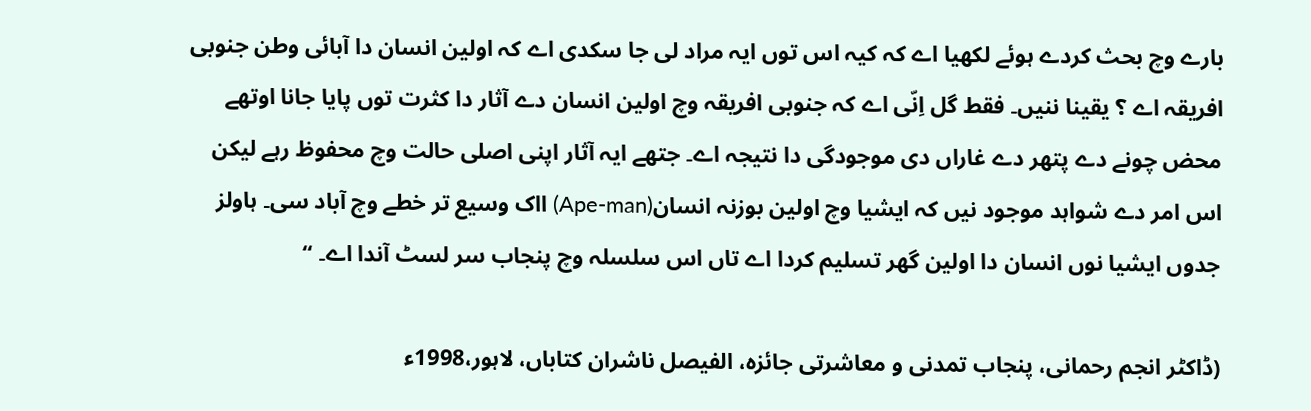بارے وچ بحث کردے ہوئے لکھیا اے کہ کیہ اس توں ایہ مراد لی جا سکدی اے کہ اولین انسان دا آبائی وطن جنوبی افریقہ اے ؟ یقینا ننيں۔ فقط گل اِنّی اے کہ جنوبی افریقہ وچ اولین انسان دے آثار دا کثرت توں پایا جانا اوتھے محض چونے دے پتھر دے غاراں دی موجودگی دا نتیجہ اے۔ جتھے ایہ آثار اپنی اصلی حالت وچ محفوظ رہے لیکن اس امر دے شواہد موجود نيں کہ ایشیا وچ اولین بوزنہ انسان(Ape-man) ااک وسیع تر خطے وچ آباد سی۔ ہاولز جدوں ایشیا نوں انسان دا اولین گھر تسلیم کردا اے تاں اس سلسلہ وچ پنجاب سر لسٹ آندا اے۔ ‘‘

(ڈاکٹر انجم رحمانی، پنجاب تمدنی و معاشرتی جائزہ، الفیصل ناشران کتاباں، لاہور،1998ء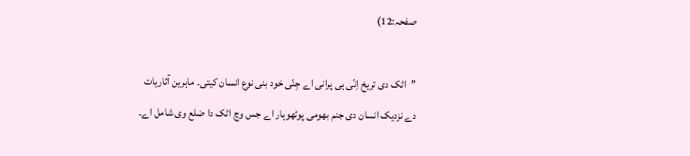صفحہ:12)

’’اٹک دی تریخ اِنّی ہی پرانی اے جِنّی خود بنی نوع انسان کيتی۔ ماہرین آثاریات دے نزدیک انسان دی جنم بھومی پوٹھوہار اے جس وچ اٹک دا ضلع وی شامل اے۔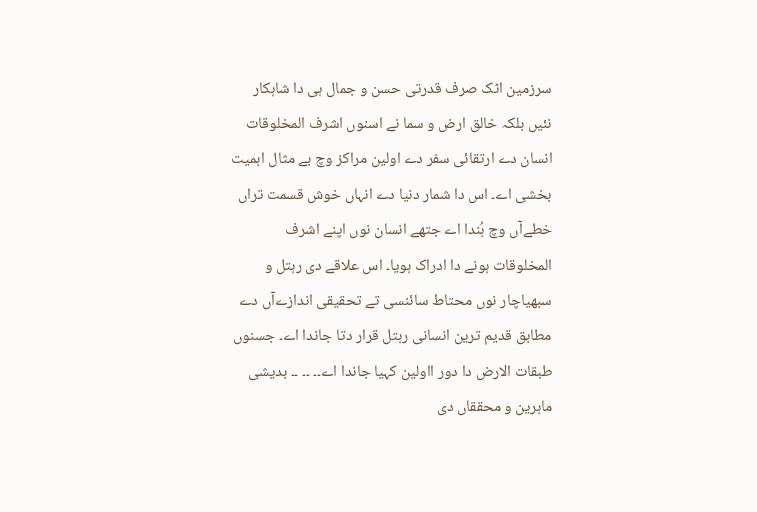سرزمین اٹک صرف قدرتی حسن و جمال ہی دا شاہکار نئيں بلکہ خالق ارض و سما نے اسنوں اشرف المخلوقات انسان دے ارتقائی سفر دے اولین مراکز وچ بے مثال اہمیت بخشی اے۔ اس دا شمار دنیا دے انہاں خوش قسمت تراں خطےآں وچ ہُندا اے جتھے انسان نوں اپنے اشرف المخلوقات ہونے دا ادراک ہويا۔ اس علاقے دی رہتل و سبھیاچار نوں محتاط سائنسی تے تحقیقی اندازےآں دے مطابق قدیم ترین انسانی رہتل قرار دتا جاندا اے۔ جسنوں طبقات الارض دا دور ااولین کہیا جاندا اے۔۔ ۔۔ ۔۔ بدیشی ماہرین و محققاں دی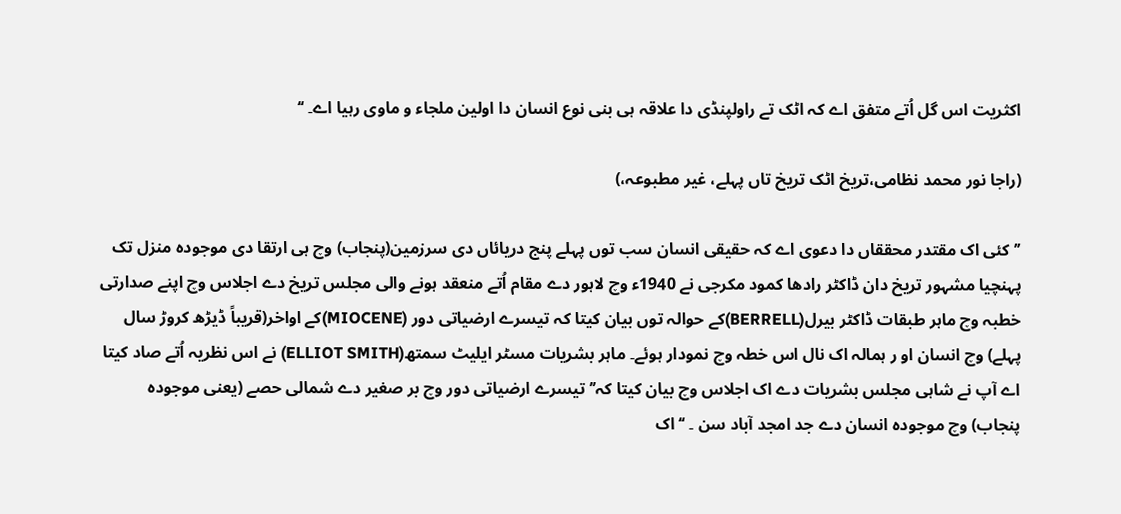اکثریت اس گل اُتے متفق اے کہ اٹک تے راولپنڈی دا علاقہ ہی بنی نوع انسان دا اولین ملجاء و ماوی رہیا اے۔ ‘‘

(راجا نور محمد نظامی،تریخ اٹک تریخ تاں پہلے، غیر مطبوعہ،)

’’کئی اک مقتدر محققاں دا دعوی اے کہ حقیقی انسان سب توں پہلے پنج دریائاں دی سرزمین(پنجاب) وچ ہی ارتقا دی موجودہ منزل تک پہنچیا مشہور تریخ دان ڈاکٹر رادھا کمود مکرجی نے 1940ء وچ لاہور دے مقام اُتے منعقد ہونے والی مجلس تریخ دے اجلاس وچ اپنے صدارتی خطبہ وچ ماہر طبقات ڈاکٹر بیرل(BERRELL)کے حوالہ توں بیان کيتا کہ تیسرے ارضیاتی دور (MIOCENE)کے اواخر(قریباً ڈیڑھ کروڑ سال پہلے) وچ انسان او ر ہمالہ اک نال اس خطہ وچ نمودار ہوئے۔ ماہر بشریات مسٹر ایلیٹ سمتھ(ELLIOT SMITH) نے اس نظریہ اُتے صاد کيتا اے آپ نے شاہی مجلس بشریات دے اک اجلاس وچ بیان کيتا کہ’’ تیسرے ارضیاتی دور وچ بر صغیر دے شمالی حصے (یعنی موجودہ پنجاب) وچ موجودہ انسان دے جد امجد آباد سن ۔ ‘‘ اک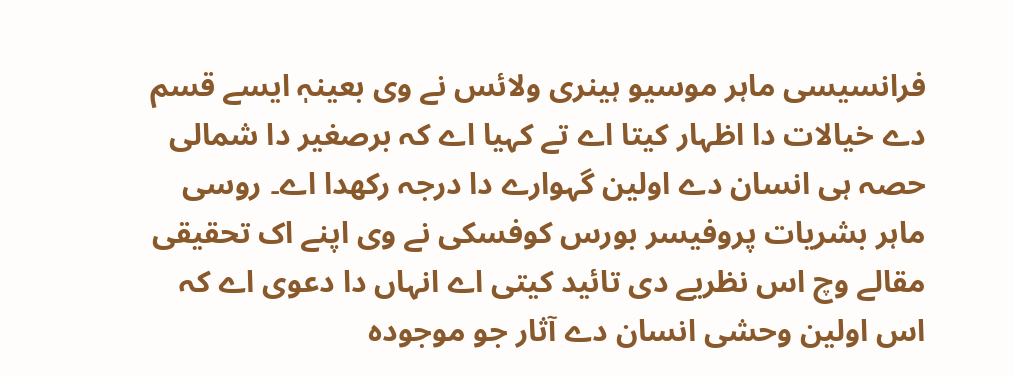فرانسیسی ماہر موسیو ہینری ولائس نے وی بعینہٖ ايسے قسم دے خیالات دا اظہار کيتا اے تے کہیا اے کہ برصغیر دا شمالی حصہ ہی انسان دے اولین گہوارے دا درجہ رکھدا اے۔ روسی ماہر بشریات پروفیسر بورس کوفسکی نے وی اپنے اک تحقیقی مقالے وچ اس نظریے دی تائید کيتی اے انہاں دا دعوی اے کہ اس اولین وحشی انسان دے آثار جو موجودہ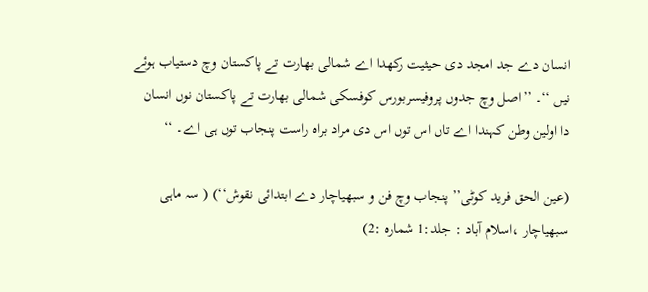انسان دے جد امجد دی حیثیت رکھدا اے شمالی بھارت تے پاکستان وچ دستیاب ہوئے نيں ‘‘۔ ’’اصل وچ جدوں پروفیسربورس کوفسکی شمالی بھارت تے پاکستان نوں انسان دا اولین وطن کہندا اے تاں اس توں اس دی مراد براہ راست پنجاب توں ہی اے۔ ‘‘

(عین الحق فرید کوٹی’’ پنجاب وچ فن و سبھیاچار دے ابتدائی نقوش‘‘) ( سہ ماہی سبھیاچار ،اسلام آباد : جلد:1 شمارہ :2)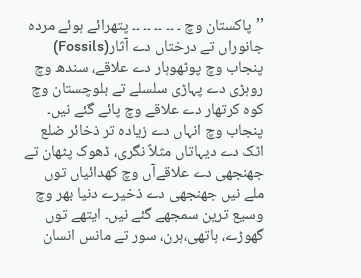’’پاکستان وچ ۔ ۔۔ ۔۔ ۔۔ ۔۔ پتھرائے ہوئے مردہ جانوراں تے درختاں دے آثار(Fossils) پنجاب وچ پوٹھوہار دے علاقے، سندھ وچ روہڑی دے پہاڑی سلسلے تے بلوچستان وچ کوہ کرتھار دے علاقے وچ پائے گئے نيں۔ پنجاب وچ انہاں دے زیادہ تر ذخائر ضلع اٹک دے دیہاتاں مثلاً نگری، ڈھوک پٹھان تے جھنجھی دے علاقےآں وچ کھدائیاں توں ملے نيں جھنجھی دے ذخیرے دنیا بھر وچ وسیع ترین سمجھے گئے نيں۔ ایتھے توں گھوڑے، ہاتھی،ہرن، سور تے مانس انسان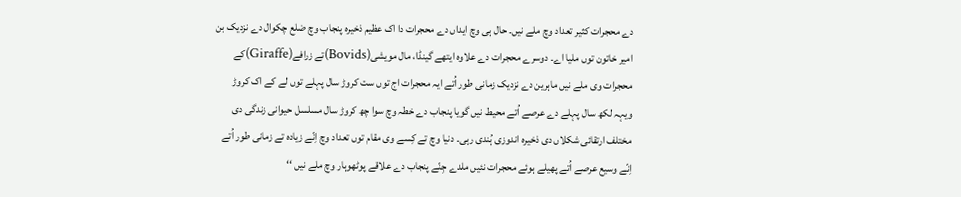دے محجرات کثیر تعداد وچ ملے نيں۔ حال ہی وچ ایداں دے محجرات دا اک عظیم ذخیرہ پنجاب وچ ضلع چکوال دے نزدیک بن امیر خاتون توں ملیا اے۔ دوسرے محجرات دے علاوہ ایتھے گینڈا، مال مویشی(Bovids)تے زرافے(Giraffe)کے محجرات وی ملے نيں ماہرین دے نزدیک زمانی طور اُتے ایہ محجرات اج توں ست کروڑ سال پہلے توں لے کے اک کروڑ ویہہ لکھ سال پہلے دے عرصے اُتے محیط نيں گویا پنجاب دے خطہ وچ سوا چھ کروڑ سال مسلسل حیوانی زندگی دی مختلف ارتقائی شکلاں دی ذخیرہ اندوزی ہُندی رہی۔ دنیا وچ تے کِسے وی مقام توں تعداد وچ اِنّے زیادہ تے زمانی طور اُتے اِنّے وسیع عرصے اُتے پھیلے ہوئے محجرات نئيں ملدے جِنّے پنجاب دے علاقے پوٹھوہار وچ ملے نيں ‘‘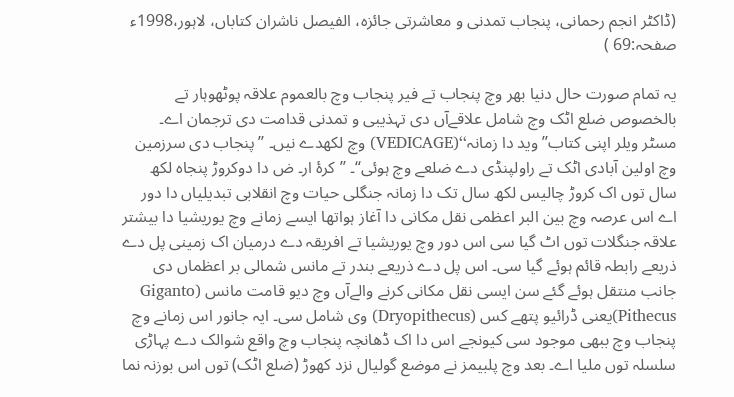(ڈاکٹر انجم رحمانی، پنجاب تمدنی و معاشرتی جائزہ، الفیصل ناشران کتاباں، لاہور،1998ء صفحہ:69 )

یہ تمام صورت حال دنیا بھر وچ پنجاب تے فیر پنجاب وچ بالعموم علاقہ پوٹھوہار تے بالخصوص ضلع اٹک وچ شامل علاقےآں دی تہذیبی و تمدنی قدامت دی ترجمان اے۔ مسٹر ویلر اپنی کتاب’’ وید دا زمانہ‘‘(VEDICAGE) وچ لکھدے نيں۔ ’’ پنجاب دی سرزمین وچ اولین آبادی اٹک تے راولپنڈی دے ضلعے وچ ہوئی‘‘۔ ’’کرۂ ار۔ ض دا دوکروڑ پنجاہ لکھ سال توں اک کروڑ چالیس لکھ سال تک دا زمانہ جنگلی حیات وچ انقلابی تبدیلیاں دا دور اے اس عرصہ وچ بین البر اعظمی نقل مکانی دا آغاز ہواتھا ايسے زمانے وچ یوریشیا دا بیشتر علاقہ جنگلات توں اٹ گیا سی اس دور وچ یوریشیا تے افریقہ دے درمیان اک زمینی پل دے ذریعے رابطہ قائم ہوئے گیا سی۔ اس پل دے ذریعے بندر تے مانس شمالی بر اعظماں دی جانب منتقل ہوئے گئے سن ایسی نقل مکانی کرنے والےآں وچ دیو قامت مانس (Giganto Pithecus)یعنی ڈرائیو پتھے کس (Dryopithecus) وی شامل سی۔ ایہ جانور اس زمانے وچ پنجاب وچ ببھی موجود سی کیونجے اس دا اک ڈھانچہ پنجاب وچ واقع شوالک دے پہاڑی سلسلہ توں ملیا اے۔ بعد وچ پلبیمز نے موضع گولیال نزد کھوڑ (ضلع اٹک) توں اس بوزنہ نما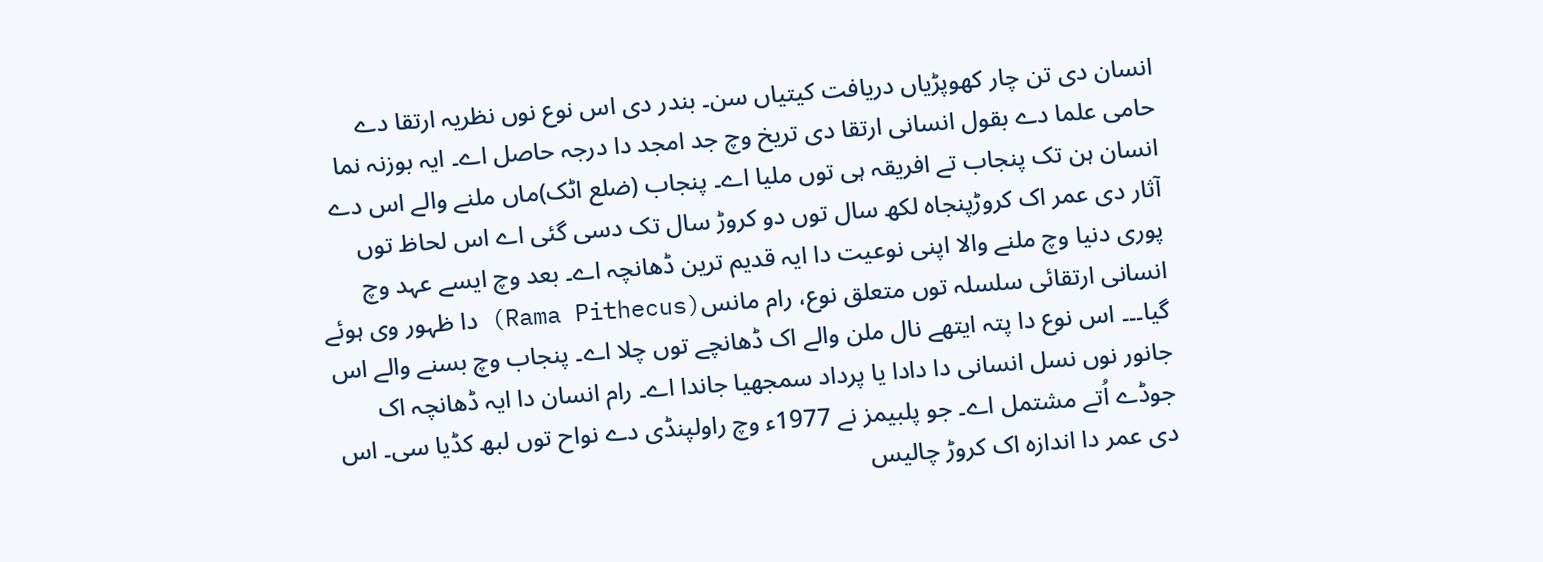انسان دی تن چار کھوپڑیاں دریافت کيتیاں سن۔ بندر دی اس نوع نوں نظریہ ارتقا دے حامی علما دے بقول انسانی ارتقا دی تریخ وچ جد امجد دا درجہ حاصل اے۔ ایہ بوزنہ نما انسان ہن تک پنجاب تے افریقہ ہی توں ملیا اے۔ پنجاب (ضلع اٹک)ماں ملنے والے اس دے آثار دی عمر اک کروڑپنجاہ لکھ سال توں دو کروڑ سال تک دسی گئی اے اس لحاظ توں پوری دنیا وچ ملنے والا اپنی نوعیت دا ایہ قدیم ترین ڈھانچہ اے۔ بعد وچ ايسے عہد وچ انسانی ارتقائی سلسلہ توں متعلق نوع، رام مانس(Rama Pithecus) دا ظہور وی ہوئے گیا۔۔۔ اس نوع دا پتہ ایتھے نال ملن والے اک ڈھانچے توں چلا اے۔ پنجاب وچ بسنے والے اس جانور نوں نسل انسانی دا دادا یا پرداد سمجھیا جاندا اے۔ رام انسان دا ایہ ڈھانچہ اک جوڈے اُتے مشتمل اے۔ جو پلبیمز نے 1977ء وچ راولپنڈی دے نواح توں لبھ کڈیا سی۔ اس دی عمر دا اندازہ اک کروڑ چالیس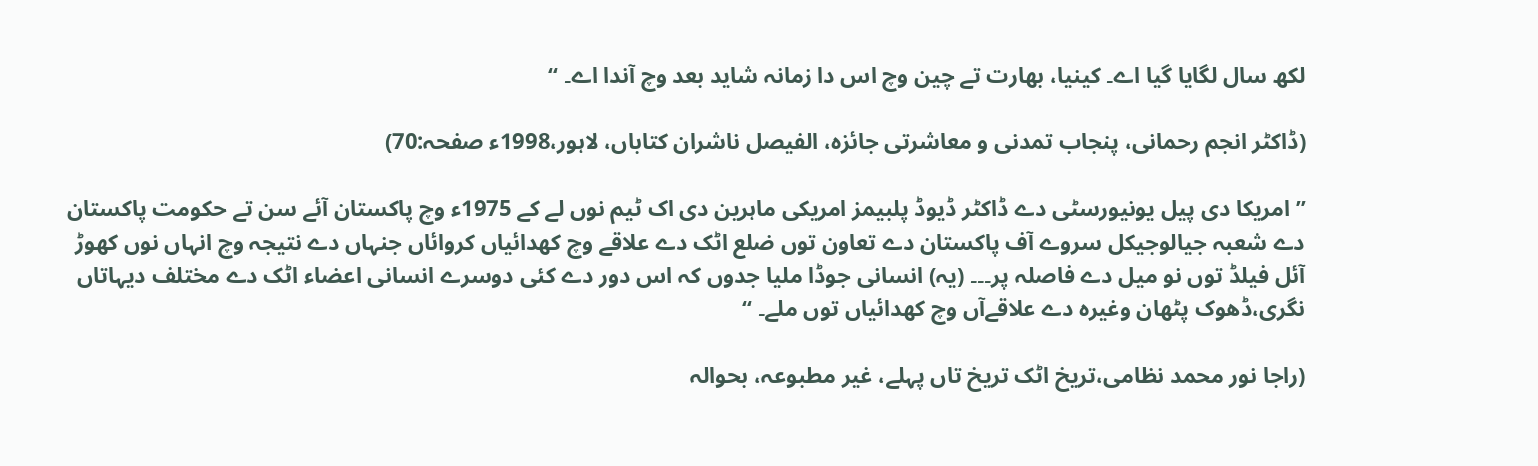لکھ سال لگایا گیا اے۔ کینیا، بھارت تے چین وچ اس دا زمانہ شاید بعد وچ آندا اے۔ ‘‘

(ڈاکٹر انجم رحمانی، پنجاب تمدنی و معاشرتی جائزہ، الفیصل ناشران کتاباں، لاہور،1998ء صفحہ:70)

’’ امریکا دی پیل یونیورسٹی دے ڈاکٹر ڈیوڈ پلبیمز امریکی ماہرین دی اک ٹیم نوں لے کے 1975ء وچ پاکستان آئے سن تے حکومت پاکستان دے شعبہ جیالوجیکل سروے آف پاکستان دے تعاون توں ضلع اٹک دے علاقے وچ کھدائیاں کروائاں جنہاں دے نتیجہ وچ انہاں نوں کھوڑ آئل فیلڈ توں نو میل دے فاصلہ پر۔۔۔ (یہ) انسانی جوڈا ملیا جدوں کہ اس دور دے کئی دوسرے انسانی اعضاء اٹک دے مختلف دیہاتاں نگری،ڈھوک پٹھان وغیرہ دے علاقےآں وچ کھدائیاں توں ملے۔ ‘‘

(راجا نور محمد نظامی،تریخ اٹک تریخ تاں پہلے، غیر مطبوعہ، بحوالہ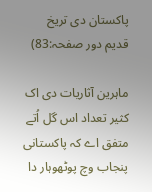پاکستان دی تریخ قدیم دور صفحہ:83)

ماہرین آثاریات دی اک کثیر تعداد اس گل اُتے متفق اے کہ پاکستانی پنجاب وچ پوٹھوہار دا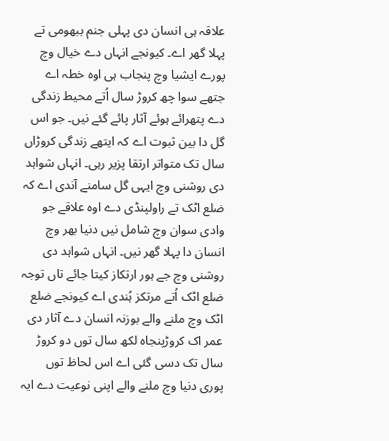علاقہ ہی انسان دی پہلی جنم ببھومی تے پہلا گھر اے۔ کیونجے انہاں دے خیال وچ پورے ایشیا وچ پنجاب ہی اوہ خطہ اے جتھے سوا چھ کروڑ سال اُتے محیط زندگی دے پتھرائے ہوئے آثار پائے گئے نيں۔ جو اس گل دا بین ثبوت اے کہ ایتھے زندگی کروڑاں سال تک متواتر ارتقا پزیر رہی۔ انہاں شواہد دی روشنی وچ ایہی گل سامنے آندی اے کہ ضلع اٹک تے راولپنڈی دے اوہ علاقے جو وادی سوان وچ شامل نيں دنیا بھر وچ انسان دا پہلا گھر نيں۔ انہاں شواہد دی روشنی وچ جے ہور ارتکاز کيتا جائے تاں توجہ ضلع اٹک اُتے مرتکز ہُندی اے کیونجے ضلع اٹک وچ ملنے والے بوزنہ انسان دے آثار دی عمر اک کروڑپنجاہ لکھ سال توں دو کروڑ سال تک دسی گئی اے اس لحاظ توں پوری دنیا وچ ملنے والے اپنی نوعیت دے ایہ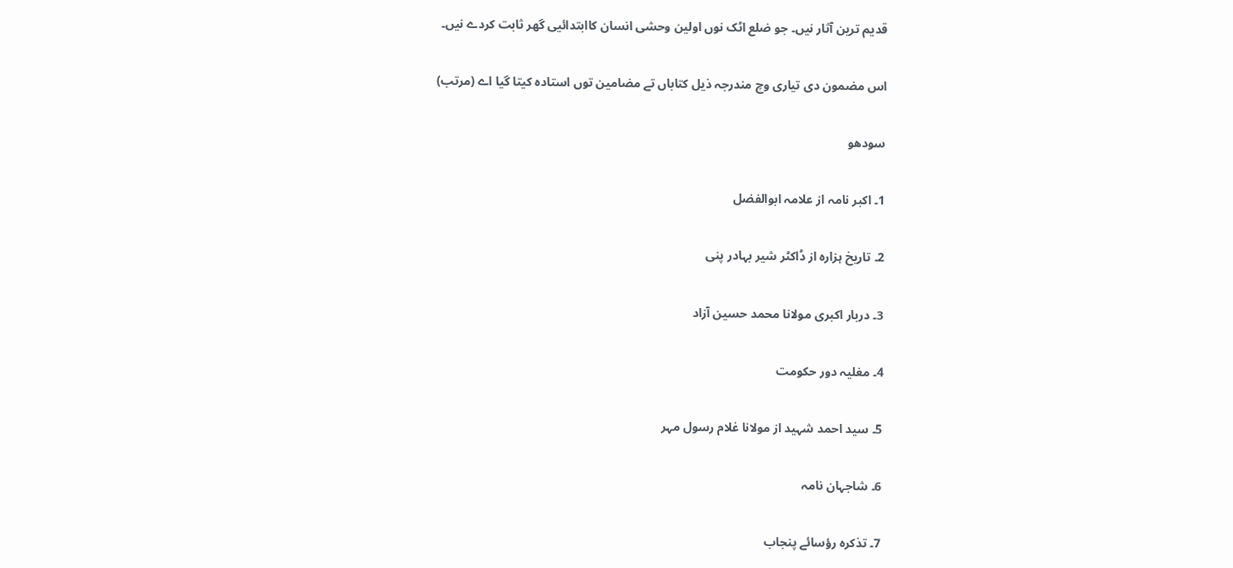قدیم ترین آثار نيں۔ جو ضلع اٹک نوں اولین وحشی انسان کاابتدائیی گھر ثابت کردے نيں۔

اس مضمون دی تیاری وچ مندرجہ ذیل کتاباں تے مضامین توں استادہ کيتا گیا اے (مرتب)

سودھو

1۔ اکبر نامہ از علامہ ابوالفضل

2۔ تاریخ ہزارہ از ڈاکٹر شیر بہادر پنی

3۔ دربار اکبری مولانا محمد حسین آزاد

4۔ مغلیہ دور حکومت

5۔ سید احمد شہید از مولانا غلام رسول مہر

6۔ شاجہان نامہ

7۔ تذکرہ رؤسائے پنجاب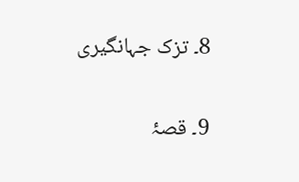8۔ تزک جہانگیری

9۔ قصۂ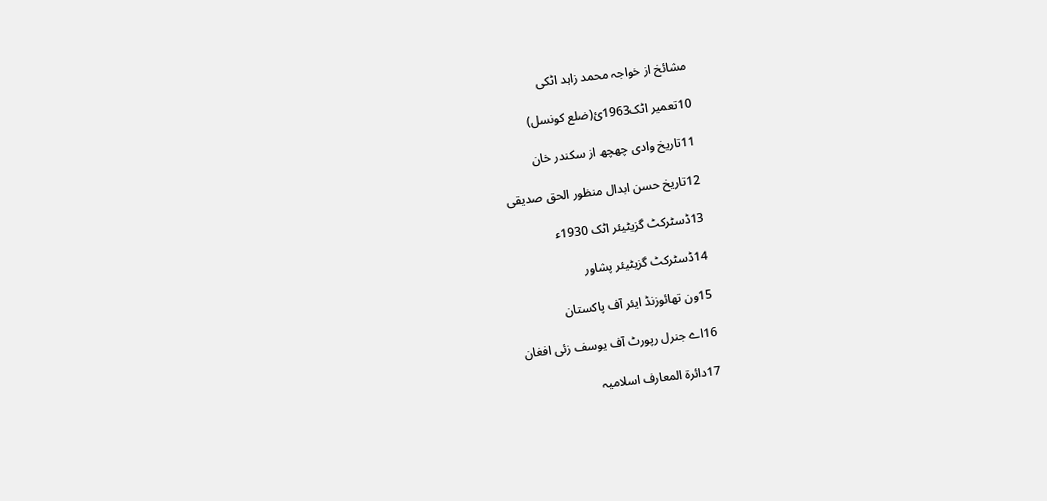مشائخ از خواجہ محمد زاہد اٹکی

10تعمیر اٹک1963ئ(ضلع کونسل)

11تاریخ وادی چھچھ از سکندر خان

12تاریخ حسن ابدال منظور الحق صدیقی

13ڈسٹرکٹ گزیٹیئر اٹک 1930ء

14ڈسٹرکٹ گزیٹیئر پشاور

15ون تھائوزنڈ ایئر آف پاکستان

16اے جنرل رپورٹ آف یوسف زئی افغان

17دائرۃ المعارف اسلامیہ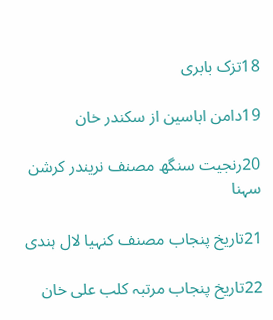18تزک بابری

19دامن اباسین از سکندر خان

20رنجیت سنگھ مصنف نریندر کرشن سہنا

21تاریخ پنجاب مصنف کنہیا لال ہندی

22تاریخ پنجاب مرتبہ کلب علی خان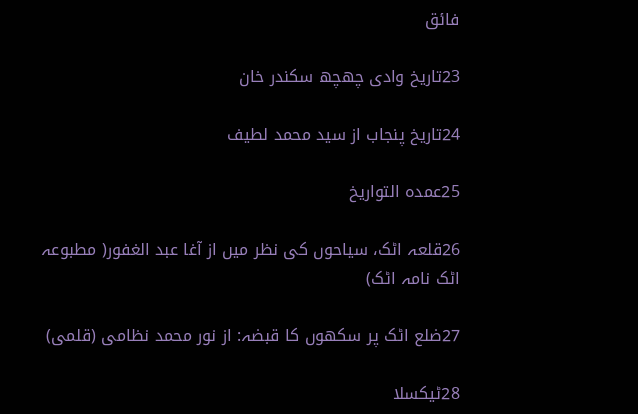فائق

23تاریخ وادی چھچھ سکندر خان

24تاریخ پنجاب از سید محمد لطیف

25عمدہ التواریخ

26قلعہ اٹک، سیاحوں کی نظر میں از آغا عبد الغفور( مطبوعہ اٹک نامہ اٹک)

27ضلع اٹک پر سکھوں کا قبضہ: از نور محمد نظامی (قلمی)

28ٹیکسلا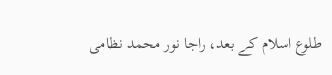طلوع اسلام کے بعد، راجا نور محمد نظامی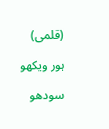(قلمی)

ہور ویکھو

سودھو